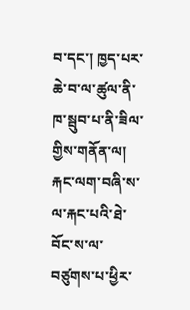བ་དང་། ཁྱད་པར་ཆེ་བ་ལ་ཚུལ་ནི་ཁ་སྦུབ་པ་ནི་ཟིལ་གྱིས་གནོན་ལ། རྐང་ལག་བཞི་ས་ལ་རྐང་པའི་ཐེ་བོང་ས་ལ་བཙུགས་པ་ཕྱིར་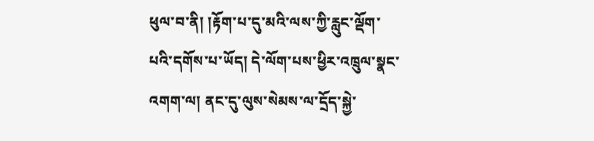ཕུལ་བ་ནི། །རྟོག་པ་དུ་མའི་ལས་ཀྱི་རླུང་ལྡོག་པའི་དགོས་པ་ཡོད། དེ་ལོག་པས་ཕྱིར་འཁྲུལ་སྣང་འགག་ལ། ནང་དུ་ལུས་སེམས་ལ་དྲོད་སྐྱེ་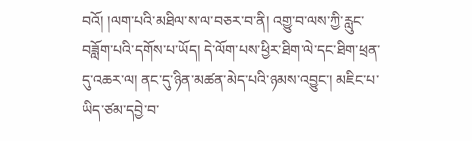བའོ། །ལག་པའི་མཐིལ་ས་ལ་བཅར་བ་ནི། འགྱུ་བ་ལས་ཀྱི་རླུང་བཟློག་པའི་དགོས་པ་ཡོད། དེ་ལོག་པས་ཕྱིར་ཐིག་ལེ་དང་ཐིག་ཕྲན་དུ་འཆར་ལ། ནང་དུ་ཉིན་མཚན་མེད་པའི་ཉམས་འབྱུང་། མཇིང་པ་ཡིད་ཙམ་དབྱེ་བ་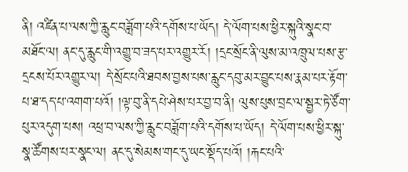ནི། འཛིན་པ་ལས་ཀྱི་རླུང་བཟློག་པའི་དགོས་པ་ཡོད། དེ་ལོག་པས་ཕྱིར་སྐུའི་སྣང་བ་མཐོང་ལ། ནང་དུ་རླུང་གི་འགྱུ་བ་ཟད་པར་འགྱུར་རོ། །དྲང་སྲོང་ནི་ལུས་མ་འཁྲུལ་པས་རྩ་དྲངས་པོར་འགྱུར་ལ། དེ་སྲོང་པའི་ཐབས་བྱས་པས་རླུང་དབུ་མར་བྱུང་པས་རྣམ་པར་རྟོག་པ་ཐ་དད་པ་འགག་པའོ། །ལྟ་བུ་ནི་དཔེ་ཤེས་པར་བྱ་བ་ནི། ལུས་པུས་བྲང་ལ་སྦྱར་ཏེ་ཙོག་པུར་འདུག་པས། འཕྲ་བ་ལས་ཀྱི་རླུང་བཟློག་པའི་དགོས་པ་ཡོད། དེ་ལོག་པས་ཕྱིར་སྐུ་སྣ་ཚོགས་པར་སྣང་ལ། ནང་དུ་སེམས་གང་དུ་ཡང་སྡོད་པའོ། །རྐང་པའི་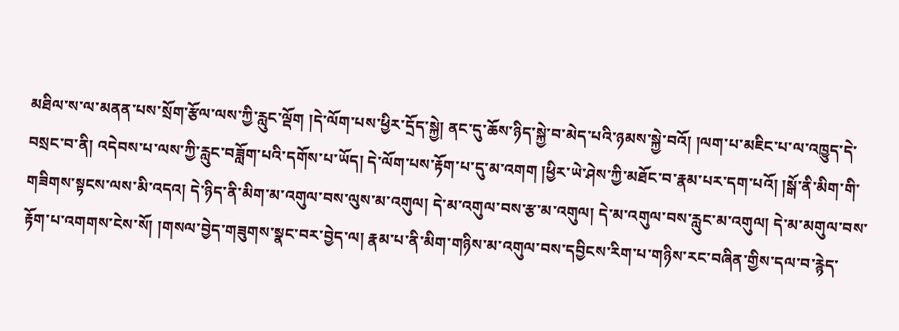མཐིལ་ས་ལ་མནན་པས་སྲོག་རྩོལ་ལས་ཀྱི་རླུང་ལྡོག །དེ་ལོག་པས་ཕྱིར་དྲོད་སྐྱེ། ནང་དུ་ཆོས་ཉིད་སྐྱེ་བ་མེད་པའི་ཉམས་སྐྱེ་བའོ། །ལག་པ་མཇིང་པ་ལ་འཁྱུད་དེ་བསྲང་བ་ནི། འདེབས་པ་ལས་ཀྱི་རླུང་བཟློག་པའི་དགོས་པ་ཡོད། དེ་ལོག་པས་རྟོག་པ་དུ་མ་འགག །ཕྱིར་ཡེ་ཤེས་ཀྱི་མཐོང་བ་རྣམ་པར་དག་པའོ། །སྒོ་ནི་མིག་གི་གཟིགས་སྟངས་ལས་མི་འདའ། དེ་ཉིད་ནི་མིག་མ་འགུལ་བས་ལུས་མ་འགུལ། དེ་མ་འགུལ་བས་རྩ་མ་འགུལ། དེ་མ་འགུལ་བས་རླུང་མ་འགུལ། དེ་མ་མགུལ་བས་རྟོག་པ་འགགས་ངེས་སོ། །གསལ་བྱེད་གཟུགས་སྣང་བར་བྱེད་ལ། རྣམ་པ་ནི་མིག་གཉིས་མ་འགུལ་བས་དབྱིངས་རིག་པ་གཉིས་རང་བཞིན་གྱིས་དལ་བ་རྙེད་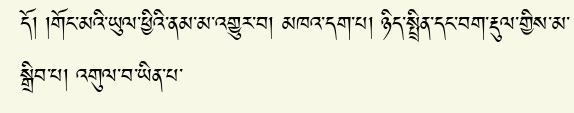དོ། །གོང་མའི་ཡུལ་ཕྱིའི་ནམ་མ་འགྱུར་བ། མཁའ་དག་པ། ཉིད་སྤྲིན་དང་བག་རྡུལ་གྱིས་མ་སྒྲིབ་པ། འགུལ་བ་ཡིན་པ་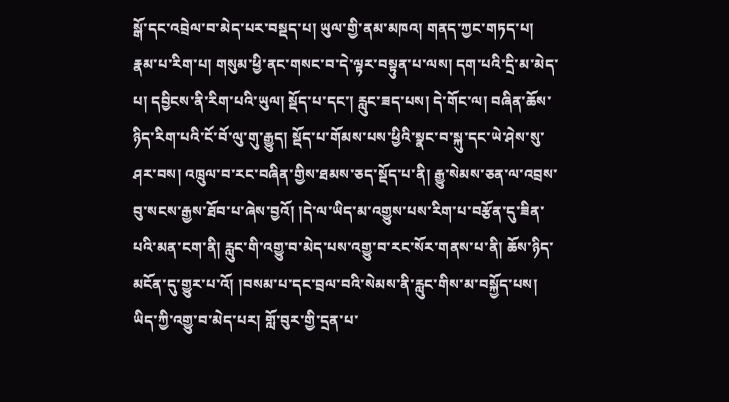སྒོ་དང་འབྲེལ་བ་མེད་པར་བསྡད་པ། ཡུལ་གྱི་ནམ་མཁའ། གནད་ཀྱང་གཏད་པ། རྣམ་པ་རིག་པ། གསུམ་ཕྱི་ནང་གསང་བ་དེ་ལྟར་བསྟུན་པ་ལས། དག་པའི་དྲི་མ་མེད་པ། དབྱིངས་ནི་རིག་པའི་ཡུལ། སྡོད་པ་དང་། རླུང་ཟད་པས། དེ་གོང་ལ། བཞིན་ཆོས་ཉིད་རིག་པའི་ངོ་བོ་ལུ་གུ་རྒྱུད། སྡོད་པ་གོམས་པས་ཕྱིའི་སྣང་བ་སྐུ་དང་ཡེ་ཤེས་སུ་ཤར་བས། འཁྲུལ་བ་རང་བཞིན་གྱིས་ཐམས་ཅད་སྡོད་པ་ནི། རྒྱུ་སེམས་ཅན་ལ་འབྲས་བུ་སངས་རྒྱས་ཐོབ་པ་ཞེས་བྱའོ། །དེ་ལ་ཡིད་མ་འགྱུས་པས་རིག་པ་བརྩོན་དུ་ཟིན་པའི་མན་ངག་ནི། རླུང་གི་འགྱུ་བ་མེད་པས་འགྱུ་བ་རང་སོར་གནས་པ་ནི། ཆོས་ཉིད་མངོན་དུ་གྱུར་པ་འོ། །བསམ་པ་དང་བྲལ་བའི་སེམས་ནི་རླུང་གིས་མ་བསྐྱོད་པས། ཡིད་ཀྱི་འགྱུ་བ་མེད་པར། གློ་བུར་གྱི་དྲན་པ་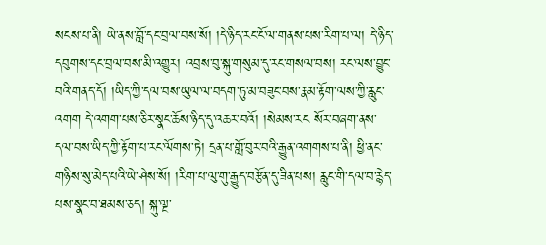སངས་པ་ནི། ཡེ་ནས་བློ་དང་བྲལ་བས་སོ། །དེ་ཉིད་རང་ངོ་ལ་གནས་པས་རིག་པ་ལ། དེ་ཉིད་དབུགས་དང་བྲལ་བས་མི་འགྱུར། འབྲས་བུ་སྐུ་གསུམ་དུ་རང་གསལ་བས། རང་ལས་བྱུང་བའི་གནད་དོ། །ཡིད་ཀྱི་དལ་བས་ཡུལ་ལ་བདག་ཏུ་མ་བཟུང་བས་རྣམ་རྟོག་ལས་ཀྱི་རླུང་འགག དེ་འགག་པས་ཅིར་སྣང་ཆོས་ཉིད་དུ་འཆར་བའོ། །སེམས་རང སོར་བཞག་ནས་དལ་བས་ཡིད་ཀྱི་རྟོག་པ་རང་ལོགས་ཏེ། དྲན་པ་གློ་བུར་བའི་རྒྱུན་འགགས་པ་ནི། ཕྱི་ནང་གཉིས་སུ་མེད་པའི་ཡེ་ཤེས་སོ། །རིག་པ་ལུ་གུ་རྒྱུད་བརྩོན་དུ་ཟིན་པས། རླུང་གི་དལ་བ་རྙེད་པས་སྣང་བ་ཐམས་ཅད། སྐུ་ལྔ་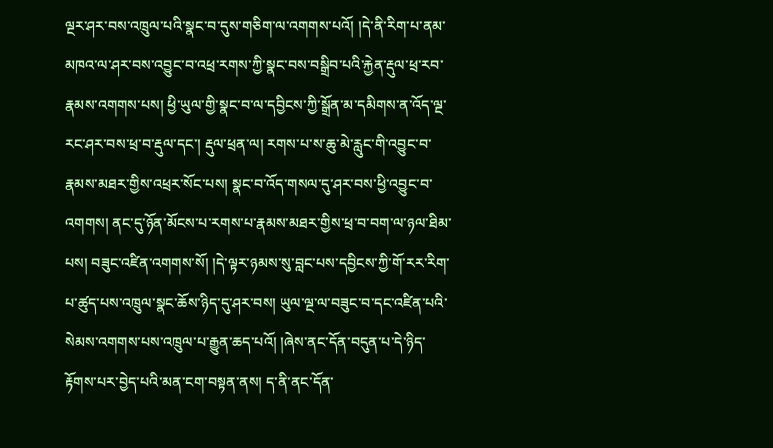ལྔར་ཤར་བས་འཁྲུལ་པའི་སྣང་བ་དུས་གཅིག་ལ་འགགས་པའོ། །དེ་ནི་རིག་པ་ནམ་མཁའ་ལ་ཤར་བས་འབྱུང་བ་འཕྲ་རགས་ཀྱི་སྣང་བས་བསྒྲིབ་པའི་རྐྱེན་རྡུལ་ཕྲ་རབ་རྣམས་འགགས་པས། ཕྱི་ཡུལ་གྱི་སྣང་བ་ལ་དབྱིངས་ཀྱི་སྒྲོན་མ་དམིགས་ན་འོད་ལྔ་རང་ཤར་བས་ཕྲ་བ་རྡུལ་དང་། རྡུལ་ཕྲན་ལ། རགས་པ་ས་ཆུ་མེ་རླུང་གི་འབྱུང་བ་རྣམས་མཐར་གྱིས་འཕྲར་སོང་པས། སྣང་བ་འོད་གསལ་དུ་ཤར་བས་ཕྱི་འབྱུང་བ་འགགས། ནང་དུ་ཉོན་མོངས་པ་རགས་པ་རྣམས་མཐར་གྱིས་ཕྲ་བ་བག་ལ་ཉལ་ཐིམ་པས། བཟུང་འཛིན་འགགས་སོ། །དེ་ལྟར་ཉམས་སུ་བླང་པས་དབྱིངས་ཀྱི་གོ་རར་རིག་པ་ཚུད་པས་འཁྲུལ་སྣང་ཆོས་ཉིད་དུ་ཤར་བས། ཡུལ་ལྔ་ལ་བཟུང་བ་དང་འཛིན་པའི་སེམས་འགགས་པས་འཁྲུལ་པ་རྒྱུན་ཆད་པའོ། །ཞེས་ནང་དོན་བདུན་པ་དེ་ཉིད་རྟོགས་པར་བྱེད་པའི་མན་ངག་བསྟན་ནས། ད་ནི་ནང་དོན་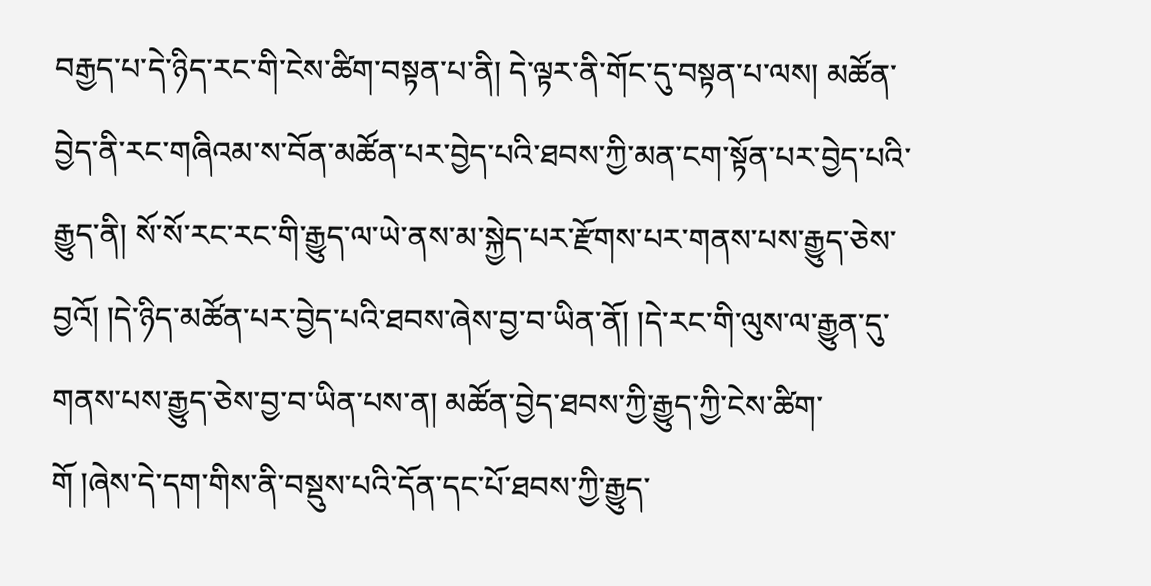བརྒྱད་པ་དེ་ཉིད་རང་གི་ངེས་ཚིག་བསྟན་པ་ནི། དེ་ལྟར་ནི་གོང་དུ་བསྟན་པ་ལས། མཚོན་བྱེད་ནི་རང་གཞིའམ་ས་བོན་མཚོན་པར་བྱེད་པའི་ཐབས་ཀྱི་མན་ངག་སྟོན་པར་བྱེད་པའི་རྒྱུད་ནི། སོ་སོ་རང་རང་གི་རྒྱུད་ལ་ཡེ་ནས་མ་སྐྱེད་པར་རྫོགས་པར་གནས་པས་རྒྱུད་ཅེས་བྱའོ། །དེ་ཉིད་མཚོན་པར་བྱེད་པའི་ཐབས་ཞེས་བྱ་བ་ཡིན་ནོ། །དེ་རང་གི་ལུས་ལ་རྒྱུན་དུ་གནས་པས་རྒྱུད་ཅེས་བྱ་བ་ཡིན་པས་ན། མཚོན་བྱེད་ཐབས་ཀྱི་རྒྱུད་ཀྱི་ངེས་ཚིག་གོ །ཞེས་དེ་དག་གིས་ནི་བསྡུས་པའི་དོན་དང་པོ་ཐབས་ཀྱི་རྒྱུད་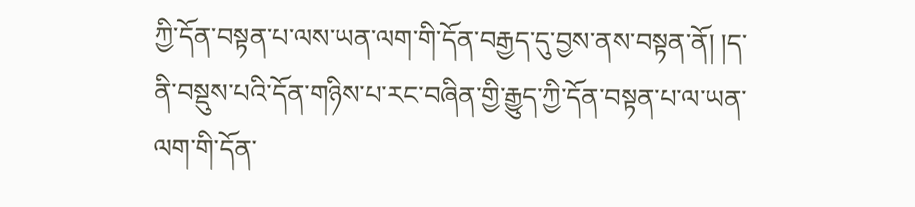ཀྱི་དོན་བསྟན་པ་ལས་ཡན་ལག་གི་དོན་བརྒྱད་དུ་བྱས་ནས་བསྟན་ནོ། །ད་ནི་བསྡུས་པའི་དོན་གཉིས་པ་རང་བཞིན་གྱི་རྒྱུད་ཀྱི་དོན་བསྟན་པ་ལ་ཡན་ལག་གི་དོན་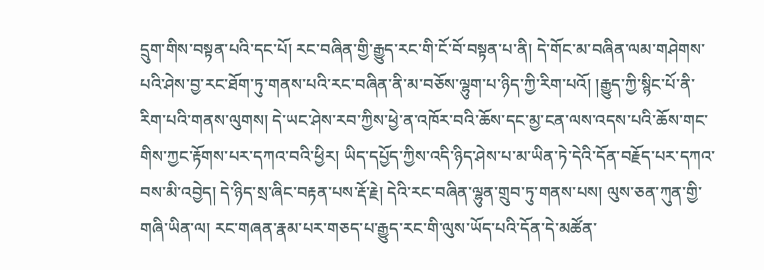དྲུག་གིས་བསྟན་པའི་དང་པོ། རང་བཞིན་གྱི་རྒྱུད་རང་གི་ངོ་བོ་བསྟན་པ་ནི། དེ་གོང་མ་བཞིན་ལམ་གཤེགས་པའི་ཤེས་བྱ་རང་ཐོག་ཏུ་གནས་པའི་རང་བཞིན་ནི་མ་བཅོས་ལྷུག་པ་ཉིད་ཀྱི་རིག་པའོ། །རྒྱུད་ཀྱི་སྙིང་པོ་ནི་རིག་པའི་གནས་ལུགས། དེ་ཡང་ཤེས་རབ་ཀྱིས་ཕྱེ་ན་འཁོར་བའི་ཆོས་དང་མྱ་ངན་ལས་འདས་པའི་ཆོས་གང་གིས་ཀྱང་རྟོགས་པར་དཀའ་བའི་ཕྱིར། ཡིད་དཔྱོད་ཀྱིས་འདི་ཉིད་ཤེས་པ་མ་ཡིན་ཏེ་དེའི་དོན་བརྗོད་པར་དཀའ་བས་མི་འབྱེད། དེ་ཉིད་སྲ་ཞིང་བརྟན་པས་རྡོ་རྗེ། དེའི་རང་བཞིན་ལྷུན་གྲུབ་ཏུ་གནས་པས། ལུས་ཅན་ཀུན་གྱི་གཞི་ཡིན་ལ། རང་གཞན་རྣམ་པར་གཅད་པ་རྒྱུད་རང་གི་ལུས་ཡོད་པའི་དོན་དེ་མཚོན་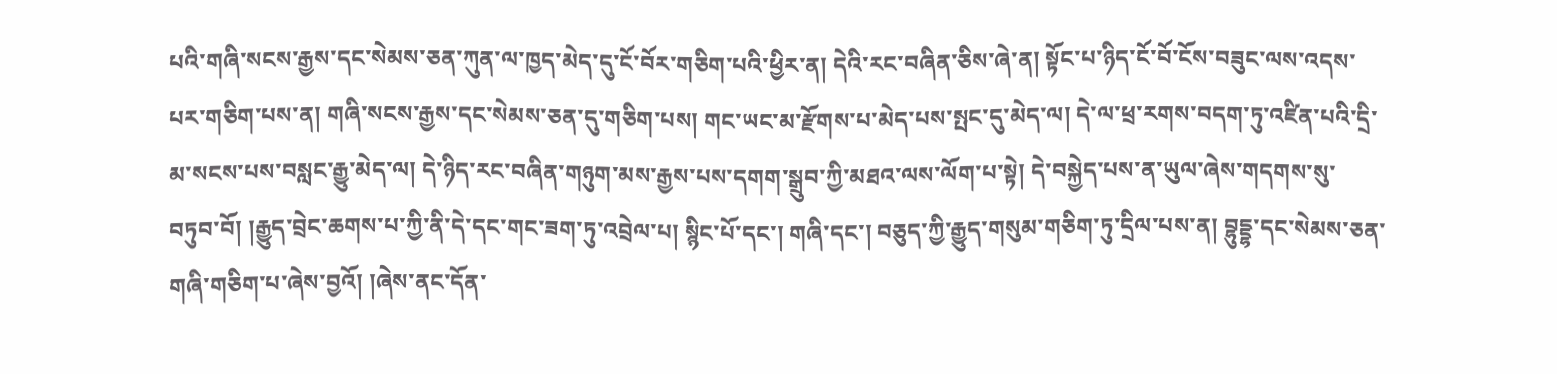པའི་གཞི་སངས་རྒྱས་དང་སེམས་ཅན་ཀུན་ལ་ཁྱད་མེད་དུ་ངོ་བོར་གཅིག་པའི་ཕྱིར་ན། དེའི་རང་བཞིན་ཅིས་ཞེ་ན། སྟོང་པ་ཉིད་ངོ་བོ་ངོས་བཟུང་ལས་འདས་པར་གཅིག་པས་ན། གཞི་སངས་རྒྱས་དང་སེམས་ཅན་དུ་གཅིག་པས། གང་ཡང་མ་རྫོགས་པ་མེད་པས་སྤང་དུ་མེད་ལ། དེ་ལ་ཕྲ་རགས་བདག་ཏུ་འཛིན་པའི་དྲི་མ་སངས་པས་བསླང་རྒྱུ་མེད་ལ། དེ་ཉིད་རང་བཞིན་གཉུག་མས་རྒྱས་པས་དགག་སྒྲུབ་ཀྱི་མཐའ་ལས་ལོག་པ་སྟེ། དེ་བསྐྱེད་པས་ན་ཡུལ་ཞེས་གདགས་སུ་བཏུབ་བོ། །རྒྱུད་བྲེང་ཆགས་པ་ཀྱི་ནི་དེ་དང་གང་ཟག་ཏུ་འབྲེལ་པ། སྙིང་པོ་དང་། གཞི་དང་། བཅུད་ཀྱི་རྒྱུད་གསུམ་གཅིག་ཏུ་དྲིལ་པས་ན། བྷུདྡྷ་དང་སེམས་ཅན་གཞི་གཅིག་པ་ཞེས་བྱའོ། །ཞེས་ནང་དོན་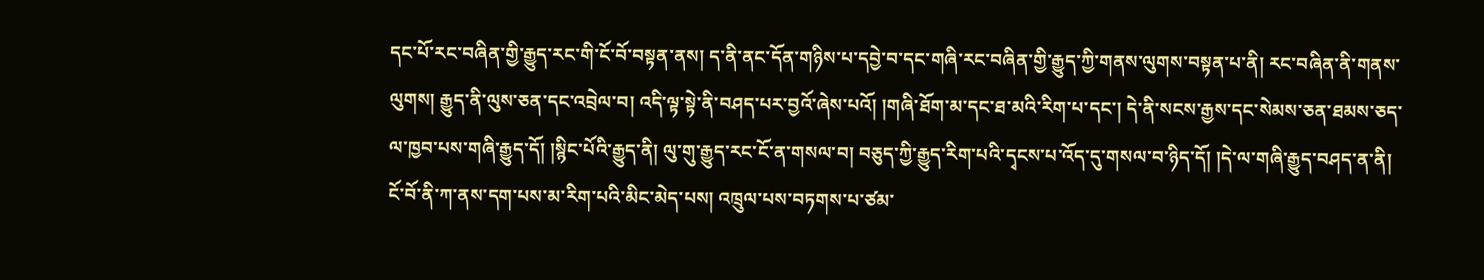དང་པོ་རང་བཞིན་གྱི་རྒྱུད་རང་གི་ངོ་བོ་བསྟན་ནས། ད་ནི་ནང་དོན་གཉིས་པ་དབྱེ་བ་དང་གཞི་རང་བཞིན་གྱི་རྒྱུད་ཀྱི་གནས་ལུགས་བསྟན་པ་ནི། རང་བཞིན་ནི་གནས་ལུགས། རྒྱུད་ནི་ལུས་ཅན་དང་འབྲེལ་བ། འདི་ལྟ་སྟེ་ནི་བཤད་པར་བྱའོ་ཞེས་པའོ། །གཞི་ཐོག་མ་དང་ཐ་མའི་རིག་པ་དང་། དེ་ནི་སངས་རྒྱས་དང་སེམས་ཅན་ཐམས་ཅད་ལ་ཁྱབ་པས་གཞི་རྒྱུད་དོ། །སྙིང་པོའི་རྒྱུད་ནི། ལུ་གུ་རྒྱུད་རང་ངོ་ན་གསལ་བ། བཅུད་ཀྱི་རྒྱུད་རིག་པའི་དྭངས་པ་འོད་དུ་གསལ་བ་ཉིད་དོ། །དེ་ལ་གཞི་རྒྱུད་བཤད་ན་ནི། ངོ་བོ་ནི་ཀ་ནས་དག་པས་མ་རིག་པའི་མིང་མེད་པས། འཁྲུལ་པས་བཏགས་པ་ཙམ་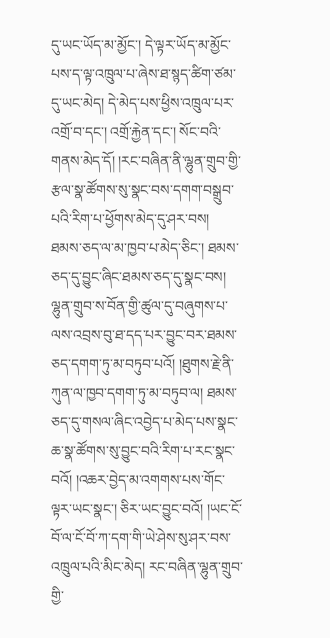དུ་ཡང་ཡོད་མ་མྱོང་། དེ་ལྟར་ཡོད་མ་མྱོང་པས་ད་ལྟ་འཁྲུལ་པ་ཞེས་ཐ་སྙད་ཚིག་ཙམ་དུ་ཡང་མེད། དེ་མེད་པས་ཕྱིས་འཁྲུལ་པར་འགྲོ་བ་དང་། འགྲོ་རྐྱེན་དང་། སོང་བའི་གནས་མེད་དོ། །རང་བཞིན་ནི་ལྷུན་གྲུབ་གྱི་རྩལ་སྣ་ཚོགས་སུ་སྣང་བས་དགག་བསྒྲུབ་པའི་རིག་པ་ཕྱོགས་མེད་དུ་ཤར་བས། ཐམས་ཅད་ལ་མ་ཁྱབ་པ་མེད་ཅིང་། ཐམས་ཅད་དུ་བྱུང་ཞིང་ཐམས་ཅད་དུ་སྣང་བས། ལྷུན་གྲུབ་ས་བོན་གྱི་ཚུལ་དུ་བཞུགས་པ་ལས་འབྲས་བུ་ཐ་དད་པར་བྱུང་བར་ཐམས་ཅད་དགག་ཏུ་མ་བཏུབ་པའོ། །ཐུགས་རྗེ་ནི་ཀུན་ལ་ཁྱབ་དགག་ཏུ་མ་བཏུབ་ལ། ཐམས་ཅད་དུ་གསལ་ཞིང་འབྱེད་པ་མེད་པས་སྣང་ཆ་སྣ་ཚོགས་སུ་བྱུང་བའི་རིག་པ་རང་སྣང་བའོ། །འཆར་བྱེད་མ་འགགས་པས་གོང་ལྟར་ཡང་སྣང་། ཅིར་ཡང་བྱུང་བའོ། །ཡང་ངོ་བོ་ལ་ངོ་བོ་ཀ་དག་གི་ཡེ་ཤེས་སུ་ཤར་བས་འཁྲུལ་པའི་མིང་མེད། རང་བཞིན་ལྷུན་གྲུབ་གྱི་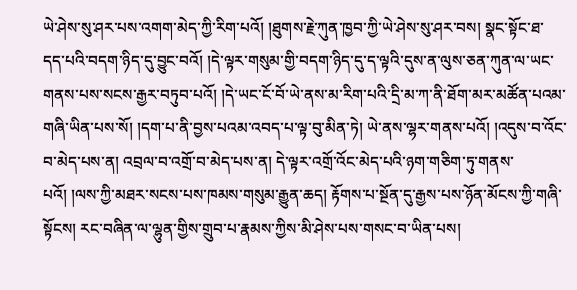ཡེ་ཤེས་སུ་ཤར་པས་འགག་མེད་ཀྱི་རིག་པའོ། །ཐུགས་རྗེ་ཀུན་ཁྱབ་ཀྱི་ཡེ་ཤེས་སུ་ཤར་བས། སྣང་སྟོང་ཐ་དད་པའི་བདག་ཉིད་དུ་བྱུང་བའོ། །དེ་ལྟར་གསུམ་གྱི་བདག་ཉིད་དུ་ད་ལྟའི་དུས་ན་ལུས་ཅན་ཀུན་ལ་ཡང་གནས་པས་སངས་རྒྱར་བཏུབ་པའོ། །དེ་ཡང་ངོ་བོ་ཡེ་ནས་མ་རིག་པའི་དྲི་མ་ཀ་ནི་ཐོག་མར་མཚོན་པའམ་གཞི་ཡིན་པས་སོ། །དག་པ་ནི་བྱས་པའམ་འབད་པ་ལྟ་བུ་མིན་ཏེ། ཡེ་ནས་ལྷར་གནས་པའོ། །འདུས་བ་འོང་བ་མེད་པས་ན། འབྲལ་བ་འགྲོ་བ་མེད་པས་ན། དེ་ལྟར་འགྲོ་འོང་མེད་པའི་ཉག་གཅིག་ཏུ་གནས་པའོ། །ལས་ཀྱི་མཐར་སངས་པས་ཁམས་གསུམ་རྒྱུན་ཆད། རྟོགས་པ་སྔོན་དུ་རྒྱས་པས་ཉོན་མོངས་ཀྱི་གཞི་སྟོངས། རང་བཞིན་ལ་ལྷུན་གྱིས་གྲུབ་པ་རྣམས་ཀྱིས་མི་ཤེས་པས་གསང་བ་ཡིན་པས།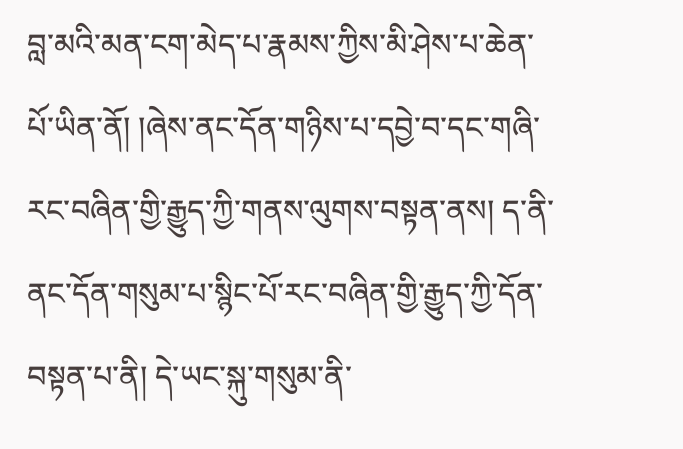བླ་མའི་མན་ངག་མེད་པ་རྣམས་ཀྱིས་མི་ཤེས་པ་ཆེན་པོ་ཡིན་ནོ། །ཞེས་ནང་དོན་གཉིས་པ་དབྱེ་བ་དང་གཞི་རང་བཞིན་གྱི་རྒྱུད་ཀྱི་གནས་ལུགས་བསྟན་ནས། ད་ནི་ནང་དོན་གསུམ་པ་སྙིང་པོ་རང་བཞིན་གྱི་རྒྱུད་ཀྱི་དོན་བསྟན་པ་ནི། དེ་ཡང་སྐུ་གསུམ་ནི་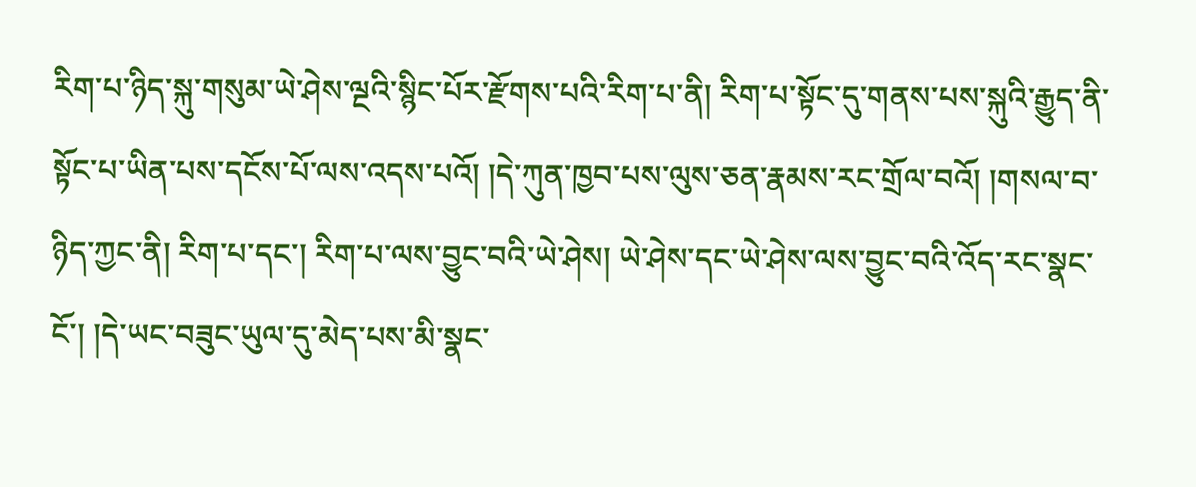རིག་པ་ཉིད་སྐུ་གསུམ་ཡེ་ཤེས་ལྔའི་སྙིང་པོར་རྫོགས་པའི་རིག་པ་ནི། རིག་པ་སྟོང་དུ་གནས་པས་སྐུའི་རྒྱུད་ནི་སྟོང་པ་ཡིན་པས་དངོས་པོ་ལས་འདས་པའོ། །དེ་ཀུན་ཁྱབ་པས་ལུས་ཅན་རྣམས་རང་གྲོལ་བའོ། །གསལ་བ་ཉིད་ཀྱང་ནི། རིག་པ་དང་། རིག་པ་ལས་བྱུང་བའི་ཡེ་ཤེས། ཡེ་ཤེས་དང་ཡེ་ཤེས་ལས་བྱུང་བའི་འོད་རང་སྣང་ངོ་། །དེ་ཡང་བཟུང་ཡུལ་དུ་མེད་པས་མི་སྣང་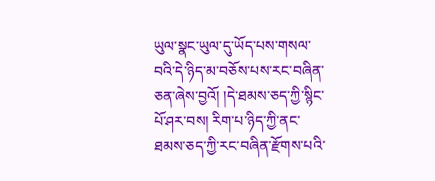ཡུལ་སྣང་ཡུལ་དུ་ཡོད་པས་གསལ་བའི་དེ་ཉིད་མ་བཅོས་པས་རང་བཞིན་ཅན་ཞེས་བྱའོ། །དེ་ཐམས་ཅད་ཀྱི་སྙིང་པོ་ཤར་བས། རིག་པ་ཉིད་ཀྱི་ནང་ཐམས་ཅད་ཀྱི་རང་བཞིན་རྫོགས་པའི་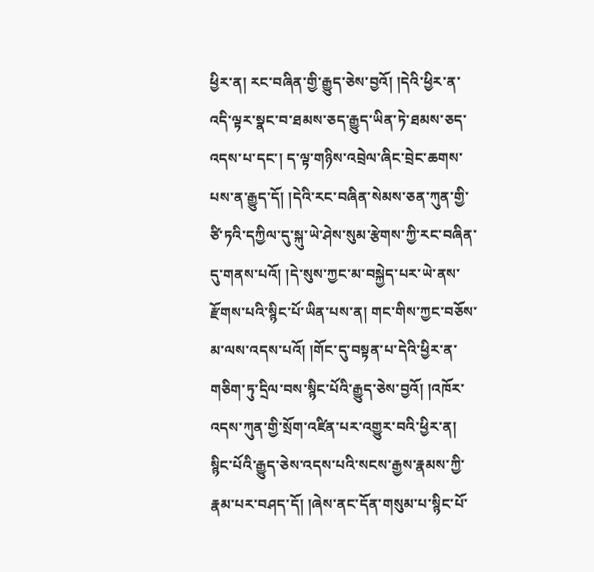ཕྱིར་ན། རང་བཞིན་གྱི་རྒྱུད་ཅེས་བྱའོ། །དེའི་ཕྱིར་ན་འདི་ལྟར་སྣང་བ་ཐམས་ཅད་རྒྱུད་ཡིན་ཏེ་ཐམས་ཅད་འདས་པ་དང་། ད་ལྟ་གཉིས་འབྲེལ་ཞིང་བྲེང་ཆགས་པས་ན་རྒྱུད་དོ། །དེའི་རང་བཞིན་སེམས་ཅན་ཀུན་གྱི་ཙི་ཏའི་དཀྱིལ་དུ་སྐུ་ཡེ་ཤེས་སུམ་རྩེགས་ཀྱི་རང་བཞིན་དུ་གནས་པའོ། །དེ་སུས་ཀྱང་མ་བསྐྱེད་པར་ཡེ་ནས་རྫོགས་པའི་སྙིང་པོ་ཡིན་པས་ན། གང་གིས་ཀྱང་བཅོས་མ་ལས་འདས་པའོ། །གོང་དུ་བསྟན་པ་དེའི་ཕྱིར་ན་གཅིག་ཏུ་དྲིལ་བས་སྙིང་པོའི་རྒྱུད་ཅེས་བྱའོ། །འཁོར་འདས་ཀུན་གྱི་སྲོག་འཛིན་པར་འགྱུར་བའི་ཕྱིར་ན། སྙིང་པོའི་རྒྱུད་ཅེས་འདས་པའི་སངས་རྒྱས་རྣམས་ཀྱི་རྣམ་པར་བཤད་དོ། །ཞེས་ནང་དོན་གསུམ་པ་སྙིང་པོ་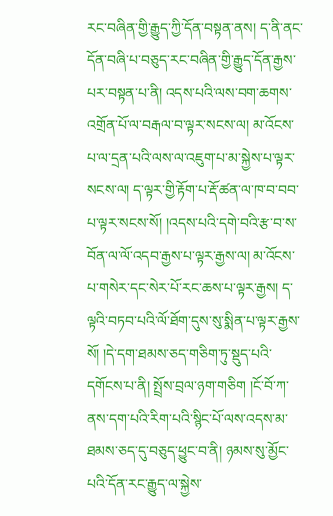རང་བཞིན་གྱི་རྒྱུད་ཀྱི་དོན་བསྟན་ནས། ད་ནི་ནང་དོན་བཞི་པ་བཅུད་རང་བཞིན་གྱི་རྒྱུད་དོན་རྒྱས་པར་བསྟན་པ་ནི། འདས་པའི་ལས་བག་ཆགས་འགྲོན་པོ་ལ་བརྒལ་བ་ལྟར་སངས་ལ། མ་འོངས་པ་ལ་དྲན་པའི་ལས་ལ་འཇུག་པ་མ་སྐྱེས་པ་ལྟར་སངས་ལ། ད་ལྟར་གྱི་རྟོག་པ་རྡོ་ཚན་ལ་ཁ་བ་བབ་པ་ལྟར་སངས་སོ། །འདས་པའི་དགེ་བའི་རྩ་བ་ས་བོན་ལ་ལོ་འདབ་རྒྱས་པ་ལྟར་རྒྱས་ལ། མ་འོངས་པ་གསེར་དང་སེར་པོ་རང་ཆས་པ་ལྟར་རྒྱས། ད་ལྟའི་བཏབ་པའི་ལོ་ཐོག་དུས་སུ་སྨིན་པ་ལྟར་རྒྱས་སོ། །དེ་དག་ཐམས་ཅད་གཅིག་ཏུ་སྡུད་པའི་དགོངས་པ་ནི། སྤྲོས་བྲལ་ཉག་གཅིག །ངོ་བོ་ཀ་ནས་དག་པའི་རིག་པའི་སྙིང་པོ་ལས་འདས་མ་ཐམས་ཅད་དུ་བཅུད་ཕྱུང་བ་ནི། ཉམས་སུ་མྱོང་པའི་དོན་རང་རྒྱུད་ལ་སྐྱེས་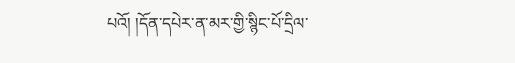པའོ། །དོན་དཔེར་ན་མར་གྱི་སྙིང་པོ་དྲིལ་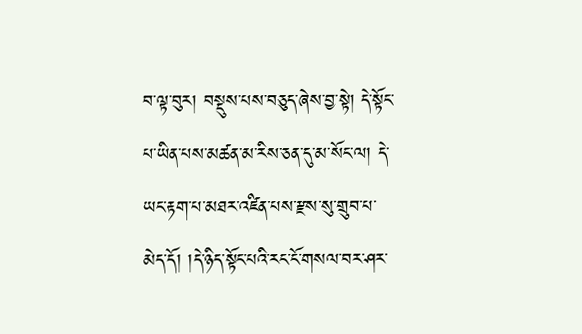བ་ལྟ་བུར། བསྡུས་པས་བཅུད་ཞེས་བྱ་སྟེ། དེ་སྟོང་པ་ཡིན་པས་མཚན་མ་རིས་ཅན་དུ་མ་སོང་ལ། དེ་ཡང་རྟག་པ་མཐར་འཛིན་པས་རྫས་སུ་གྲུབ་པ་མེད་དོ། །དེ་ཉིད་སྟོང་པའི་རང་ངོ་གསལ་བར་ཤར་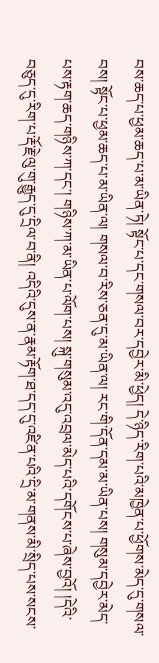བས་ཆད་པ་ཕྱམ་ཆད་པ་མ་ཡིན་ཏེ། སྟོང་པ་དང་གསལ་བར་དབྱེར་མི་ཕྱེད། དེ་ཉིད་རིག་པའི་མཁྱེན་པ་ཕྱོགས་མེད་དུ་གསལ་བས། སྟོང་པ་ཕྱམ་ཆད་པ་མ་ཡིན་ལ། གསལ་བ་རིས་ཅན་དུ་མ་ཡིན་ལ། རང་གི་དོན་དམ་མ་ཡིན་པས། གསུམ་དབྱེར་མེད་པས་རྟག་ཆད་གཉིས་ཀ་དང་། གཉིས་ཀ་མ་ཡིན་པ་ལོག་པས། སྐུ་གསུམ་འདུ་འབྲལ་མེད་པའི་དགོངས་པ་ཞེས་བྱའོ། །དེའི་བཅུད་དུ་རིག་པ་རྡོ་རྗེ་ལུ་གུ་རྒྱུད་དུ་དྲིལ་བ་ནི། འདིའི་དུས་ན་རྣམ་རྟོག་ཐ་དད་དུ་འཛིན་པའི་དྲི་མ་གནས་མི་སྲིད་པས་སངས་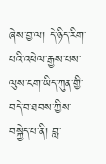ཞེས་བྱ་ལ། དེ་ཉིད་རིག་པའི་འཕེལ་རྒྱས་པས་ལུས་ངག་ཡིད་ཀུན་གྱི་བདེ་བ་ཐབས་ཀྱིས་བསྐྱེད་པ་ནི། བླ་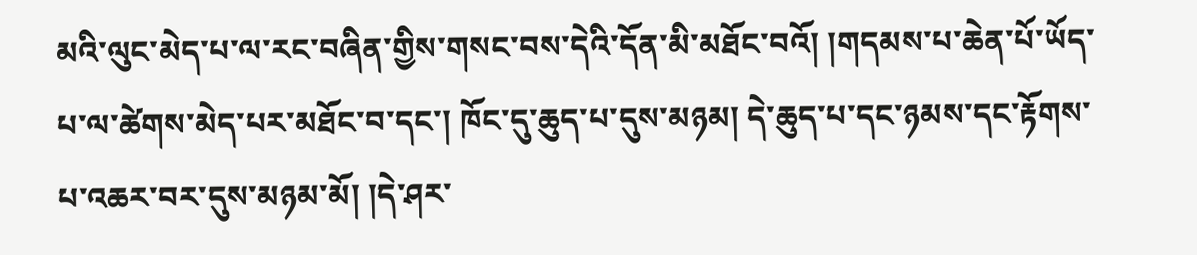མའི་ལུང་མེད་པ་ལ་རང་བཞིན་གྱིས་གསང་བས་དེའི་དོན་མི་མཐོང་བའོ། །གདམས་པ་ཆེན་པོ་ཡོད་པ་ལ་ཚེགས་མེད་པར་མཐོང་བ་དང་། ཁོང་དུ་ཆུད་པ་དུས་མཉམ། དེ་ཆུད་པ་དང་ཉམས་དང་རྟོགས་པ་འཆར་བར་དུས་མཉམ་མོ། །དེ་ཤར་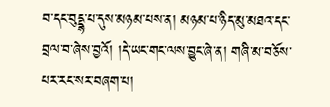བ་དང་བུདྡྷ་པ་དུས་མཉམ་པས་ན། མཉམ་པ་ཉིད་མུ་མཐའ་དང་བྲལ་བ་ཞེས་བྱའོ། །དེ་ཡང་གང་ལས་བྱུང་ཞེ་ན། གཞི་མ་བཅོས་པར་རང་སར་བཞག་པ།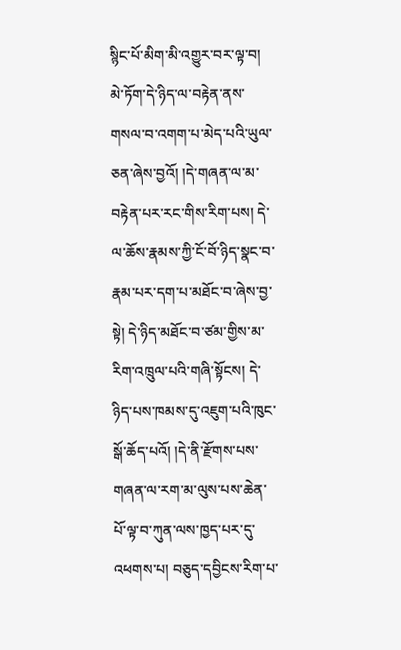སྙིང་པོ་མིག་མི་འགྱུར་བར་ལྟ་བ། མེ་ཏོག་དེ་ཉིད་ལ་བརྟེན་ནས་གསལ་བ་འགག་པ་མེད་པའི་ཡུལ་ཅན་ཞེས་བྱའོ། །དེ་གཞན་ལ་མ་བརྟེན་པར་རང་གིས་རིག་པས། དེ་ལ་ཆོས་རྣམས་ཀྱི་ངོ་བོ་ཉིད་སྣང་བ་རྣམ་པར་དག་པ་མཐོང་བ་ཞེས་བྱ་སྟེ། དེ་ཉིད་མཐོང་བ་ཙམ་གྱིས་མ་རིག་འཁྲུལ་པའི་གཞི་སྟོངས། དེ་ཉིད་པས་ཁམས་དུ་འཇུག་པའི་ཁུང་སྒོ་ཆོད་པའོ། །དེ་ནི་རྫོགས་པས་གཞན་ལ་རག་མ་ལུས་པས་ཆེན་པོ་ལྟ་བ་ཀུན་ལས་ཁྱད་པར་དུ་འཕགས་པ། བཅུད་དབྱིངས་རིག་པ་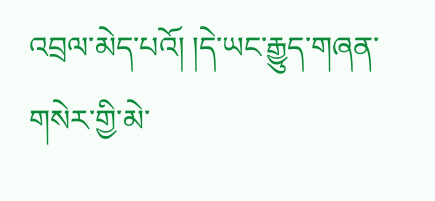འབྲལ་མེད་པའོ། །དེ་ཡང་རྒྱུད་གཞན་གསེར་གྱི་མེ་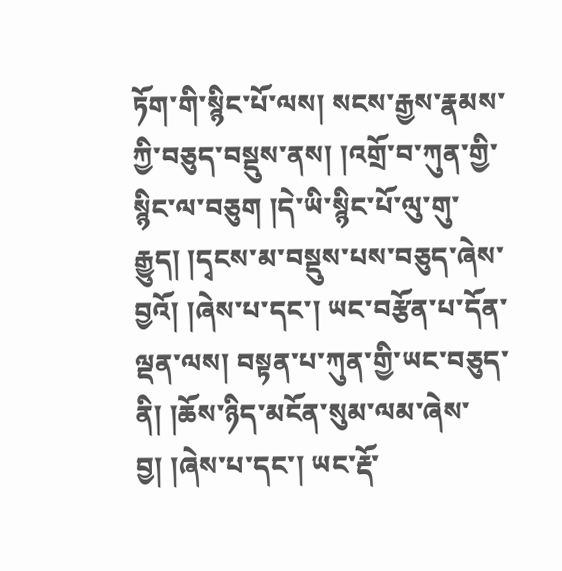ཏོག་གི་སྙིང་པོ་ལས། སངས་རྒྱས་རྣམས་ཀྱི་བཅུད་བསྡུས་ནས། །འགྲོ་བ་ཀུན་གྱི་སྙིང་ལ་བཅུག །དེ་ཡི་སྙིང་པོ་ལུ་གུ་རྒྱུད། །དྭངས་མ་བསྡུས་པས་བཅུད་ཞེས་བྱའོ། །ཞེས་པ་དང་། ཡང་བརྩོན་པ་དོན་ལྡན་ལས། བསྟན་པ་ཀུན་གྱི་ཡང་བཅུད་ནི། །ཆོས་ཉིད་མངོན་སུམ་ལམ་ཞེས་བྱ། །ཞེས་པ་དང་། ཡང་རྡོ་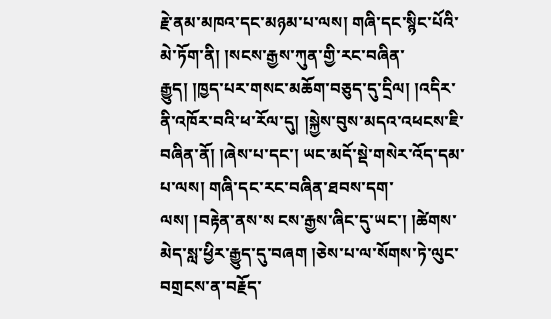རྗེ་ནམ་མཁའ་དང་མཉམ་པ་ལས། གཞི་དང་སྙིང་པོའི་མེ་ཏོག་ནི། །སངས་རྒྱས་ཀུན་གྱི་རང་བཞིན་རྒྱུད། །ཁྱད་པར་གསང་མཆོག་བཅུད་དུ་དྲིལ། །འདིར་ནི་འཁོར་བའི་ཕ་རོལ་དུ། །སྐྱེས་བུས་མདའ་འཕངས་ཇི་བཞིན་ནོ། །ཞེས་པ་དང་། ཡང་མདོ་སྡེ་གསེར་འོད་དམ་པ་ལས། གཞི་དང་རང་བཞིན་ཐབས་དག་ལས། །བརྟེན་ནས་ས ངས་རྒྱས་ཞིང་དུ་ཡང་། །ཚེགས་མེད་སླ་ཕྱིར་རྒྱུད་དུ་བཞག །ཅེས་པ་ལ་སོགས་ཏེ་ལུང་བགྲངས་ན་བརྗོད་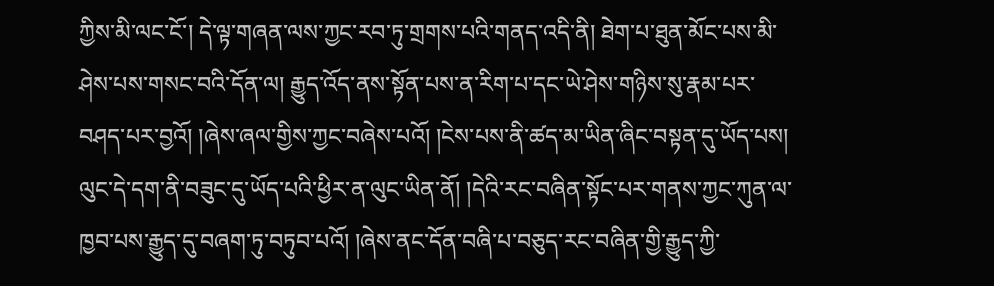ཀྱིས་མི་ལང་ངོ་། དེ་ལྟ་གཞན་ལས་ཀྱང་རབ་ཏུ་གྲགས་པའི་གནད་འདི་ནི། ཐེག་པ་ཐུན་མོང་པས་མི་ཤེས་པས་གསང་བའི་དོན་ལ། རྒྱུད་འོད་ནས་སྟོན་པས་ན་རིག་པ་དང་ཡེ་ཤེས་གཉིས་སུ་རྣམ་པར་བཤད་པར་བྱའོ། །ཞེས་ཞལ་གྱིས་ཀྱང་བཞེས་པའོ། །ངེས་པས་ནི་ཚད་མ་ཡིན་ཞིང་བསྟན་དུ་ཡོད་པས། ལུང་དེ་དག་ནི་བཟུང་དུ་ཡོད་པའི་ཕྱིར་ན་ལུང་ཡིན་ནོ། །དེའི་རང་བཞིན་སྟོང་པར་གནས་ཀྱང་ཀུན་ལ་ཁྱབ་པས་རྒྱུད་དུ་བཞག་ཏུ་བཏུབ་པའོ། །ཞེས་ནང་དོན་བཞི་པ་བཅུད་རང་བཞིན་གྱི་རྒྱུད་ཀྱི་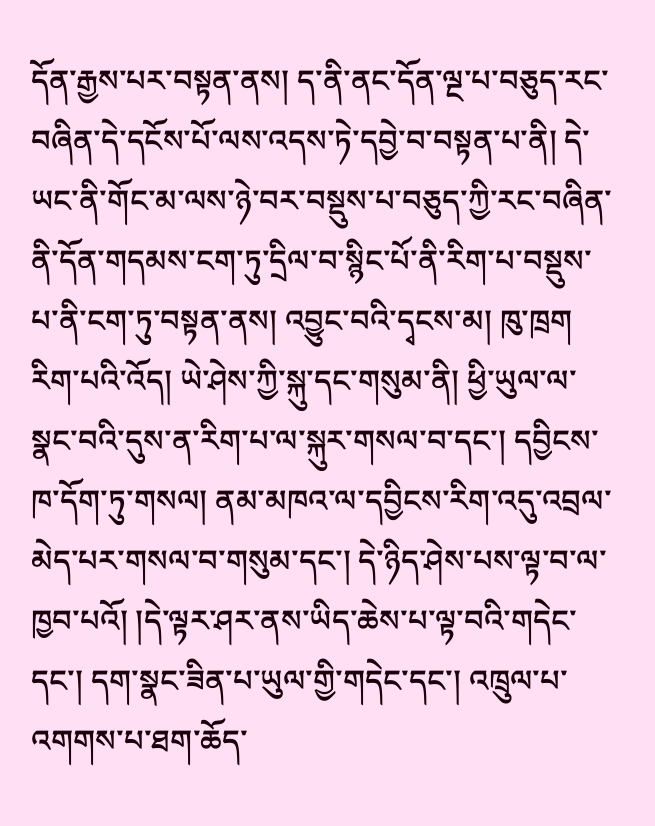དོན་རྒྱས་པར་བསྟན་ནས། ད་ནི་ནང་དོན་ལྔ་པ་བཅུད་རང་བཞིན་དེ་དངོས་པོ་ལས་འདས་ཏེ་དབྱེ་བ་བསྟན་པ་ནི། དེ་ཡང་ནི་གོང་མ་ལས་ཉེ་བར་བསྡུས་པ་བཅུད་ཀྱི་རང་བཞིན་ནི་དོན་གདམས་ངག་ཏུ་དྲིལ་བ་སྙིང་པོ་ནི་རིག་པ་བསྡུས་པ་ནི་ངག་ཏུ་བསྟན་ནས། འབྱུང་བའི་དྭངས་མ། ཁུ་ཁྲག རིག་པའི་འོད། ཡེ་ཤེས་ཀྱི་སྐུ་དང་གསུམ་ནི། ཕྱི་ཡུལ་ལ་སྣང་བའི་དུས་ན་རིག་པ་ལ་སྐུར་གསལ་བ་དང་། དབྱིངས་ཁ་དོག་ཏུ་གསལ། ནམ་མཁའ་ལ་དབྱིངས་རིག་འདུ་འབྲལ་མེད་པར་གསལ་བ་གསུམ་དང་། དེ་ཉིད་ཤེས་པས་ལྟ་བ་ལ་ཁྱབ་པའོ། །དེ་ལྟར་ཤར་ནས་ཡིད་ཆེས་པ་ལྟ་བའི་གདེང་དང་། དག་སྣང་ཟིན་པ་ཡུལ་གྱི་གདེང་དང་། འཁྲུལ་པ་འགགས་པ་ཐག་ཆོད་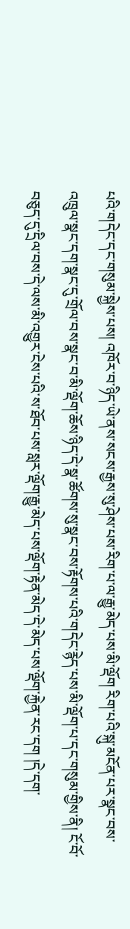པའི་གདེང་དང་གསུམ་སྐྱེས་པས། འཁོར་བ་ཉིད་ཡེ་ནས་སངས་རྒྱས་སུ་ཤེས་པས་རིག་པ་ལ་རྒྱུ་མེད་པས་མི་ལྡོག རིག་པའི་སྐུ་མངོན་པར་སྣང་བས་འཁྲུལ་སྣང་དག་སྣང་དུ་གྲོལ་བས་སྣང་བ་མི་ལྡོག་ཆོས་ཉིད་དེ་སྣ་ཚོགས་སུ་སྣང་བས་རྟོགས་པའི་གདེང་རྙེད་པས་མི་ལྡོག་པ་དང་གསུམ་གྱིས་ནི། ངོ་བོ་བཅུད་དུ་དྲིལ་བས་དེ་ལས་མི་འགྱུར་ངེས་པའི་ས་ཐོབ་པས་སླར་ལྡོག་རྒྱུ་མེད་པས་ལྡོག་རྟེན་མེད་དེ་མེད་པས་ལྡོག་རྐྱེན་རང་དག །དེ་དག་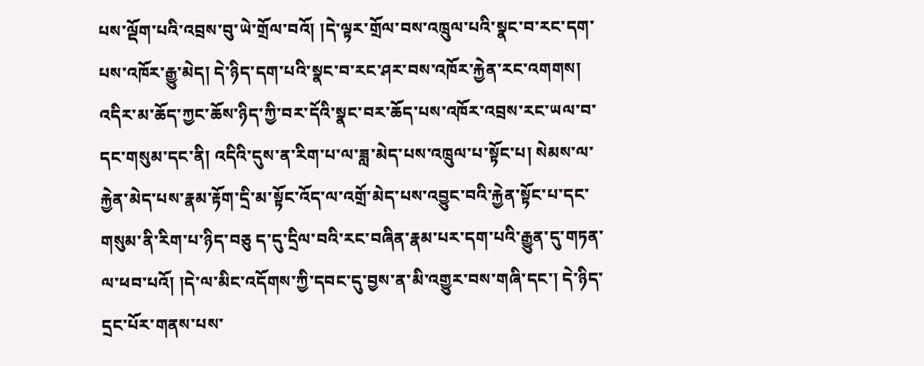པས་ལྡོག་པའི་འབྲས་བུ་ཡེ་གྲོལ་བའོ། །དེ་ལྟར་གྲོལ་བས་འཁྲུལ་པའི་སྣང་བ་རང་དག་པས་འཁོར་རྒྱུ་མེད། དེ་ཉིད་དག་པའི་སྣང་བ་རང་ཤར་བས་འཁོར་རྐྱེན་རང་འགགས། འདིར་མ་ཆོད་ཀྱང་ཆོས་ཉིད་ཀྱི་བར་དོའི་སྣང་བར་ཆོད་པས་འཁོར་འབྲས་རང་ཡལ་བ་དང་གསུམ་དང་ནི། འདིའི་དུས་ན་རིག་པ་ལ་ཟླ་མེད་པས་འཁྲུལ་པ་སྟོང་པ། སེམས་ལ་རྐྱེན་མེད་པས་རྣམ་རྟོག་དྲི་མ་སྟོང་འོད་ལ་འགྲོ་མེད་པས་འབྱུང་བའི་རྐྱེན་སྟོང་པ་དང་གསུམ་ནི་རིག་པ་ཉིད་བཅུ ད་དུ་དྲིལ་བའི་རང་བཞིན་རྣམ་པར་དག་པའི་རྒྱུན་དུ་གཏན་ལ་ཕབ་པའོ། །དེ་ལ་མིང་འདོགས་ཀྱི་དབང་དུ་བྱས་ན་མི་འགྱུར་བས་གཞི་དང་། དེ་ཉིད་དྲང་པོར་གནས་པས་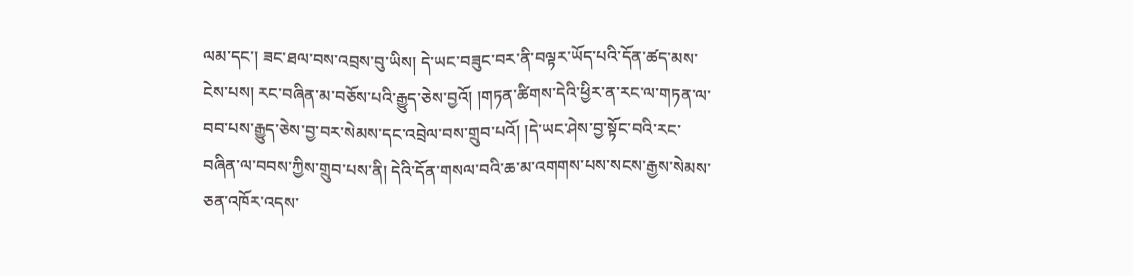ལམ་དང་། ཟང་ཐལ་བས་འབྲས་བུ་ཡིས། དེ་ཡང་བཟུང་བར་ནི་བལྟར་ཡོད་པའི་དོན་ཚད་མས་ངེས་པས། རང་བཞིན་མ་བཅོས་པའི་རྒྱུད་ཅེས་བྱའོ། །གཏན་ཚིགས་དེའི་ཕྱིར་ན་རང་ལ་གཏན་ལ་བབ་པས་རྒྱུད་ཅེས་བྱ་བར་སེམས་དང་འབྲེལ་བས་གྲུབ་པའོ། །དེ་ཡང་ཤེས་བྱ་སྟོང་བའི་རང་བཞིན་ལ་བབས་ཀྱིས་གྲུབ་པས་ནི། དེའི་དོན་གསལ་བའི་ཆ་མ་འགགས་པས་སངས་རྒྱས་སེམས་ཅན་འཁོར་འདས་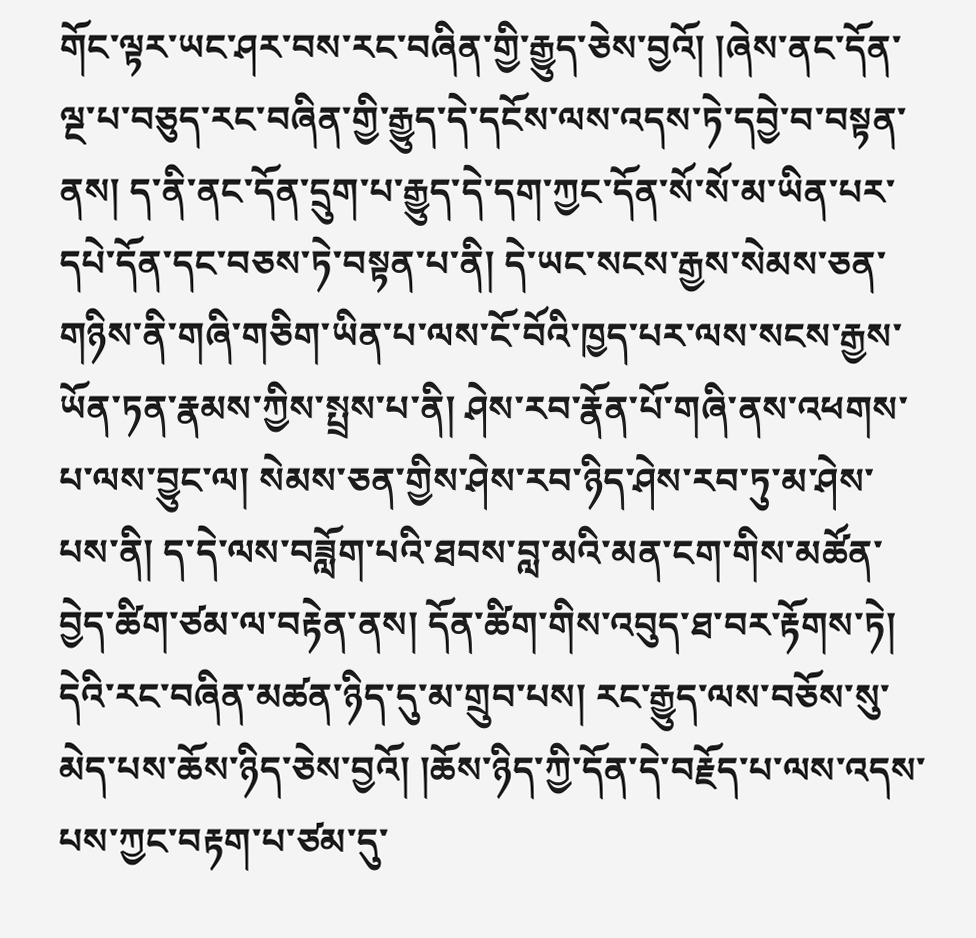གོང་ལྟར་ཡང་ཤར་བས་རང་བཞིན་གྱི་རྒྱུད་ཅེས་བྱའོ། །ཞེས་ནང་དོན་ལྔ་པ་བཅུད་རང་བཞིན་གྱི་རྒྱུད་དེ་དངོས་ལས་འདས་ཏེ་དབྱེ་བ་བསྟན་ནས། ད་ནི་ནང་དོན་དྲུག་པ་རྒྱུད་དེ་དག་ཀྱང་དོན་སོ་སོ་མ་ཡིན་པར་དཔེ་དོན་དང་བཅས་ཏེ་བསྟན་པ་ནི། དེ་ཡང་སངས་རྒྱས་སེམས་ཅན་གཉིས་ནི་གཞི་གཅིག་ཡིན་པ་ལས་ངོ་བོའི་ཁྱད་པར་ལས་སངས་རྒྱས་ཡོན་ཏན་རྣམས་ཀྱིས་སྤྲས་པ་ནི། ཤེས་རབ་རྣོན་པོ་གཞི་ནས་འཕགས་པ་ལས་བྱུང་ལ། སེམས་ཅན་གྱིས་ཤེས་རབ་ཉིད་ཤེས་རབ་ཏུ་མ་ཤེས་པས་ནི། ད་དེ་ལས་བཟློག་པའི་ཐབས་བླ་མའི་མན་ངག་གིས་མཚོན་བྱེད་ཚིག་ཙམ་ལ་བརྟེན་ནས། དོན་ཚིག་གིས་འབུད་ཐ་བར་རྟོགས་ཏེ། དེའི་རང་བཞིན་མཚན་ཉིད་དུ་མ་གྲུབ་པས། རང་རྒྱུད་ལས་བཅོས་སུ་མེད་པས་ཆོས་ཉིད་ཅེས་བྱའོ། །ཆོས་ཉིད་ཀྱི་དོན་དེ་བརྗོད་པ་ལས་འདས་པས་ཀྱང་བརྟག་པ་ཙམ་དུ་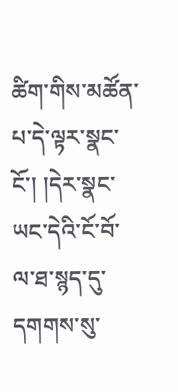ཚིག་གིས་མཚོན་པ་དེ་ལྟར་སྣང་ངོ་། །དེར་སྣང་ཡང་དེའི་ངོ་བོ་ལ་ཐ་སྙད་དུ་དགགས་སུ་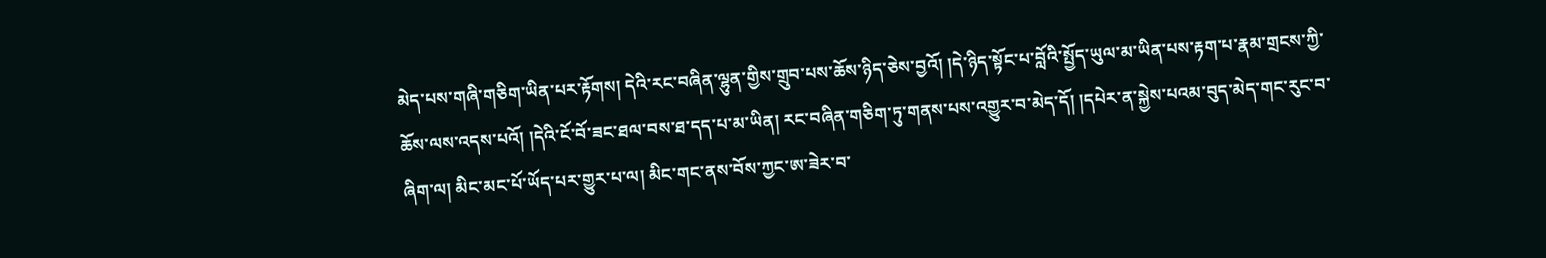མེད་པས་གཞི་གཅིག་ཡིན་པར་རྟོགས། དེའི་རང་བཞིན་ལྷུན་གྱིས་གྲུབ་པས་ཆོས་ཉིད་ཅེས་བྱའོ། །དེ་ཉིད་སྟོང་པ་བློའི་སྤྱོད་ཡུལ་མ་ཡིན་པས་རྟག་པ་རྣམ་གྲངས་ཀྱི་ཆོས་ལས་འདས་པའོ། །དེའི་ངོ་བོ་ཟང་ཐལ་བས་ཐ་དད་པ་མ་ཡིན། རང་བཞིན་གཅིག་ཏུ་གནས་པས་འགྱུར་བ་མེད་དོ། །དཔེར་ན་སྐྱེས་པའམ་བུད་མེད་གང་རུང་བ་ཞིག་ལ། མིང་མང་པོ་ཡོད་པར་གྱུར་པ་ལ། མིང་གང་ནས་བོས་ཀྱང་ཨ་ཟེར་བ་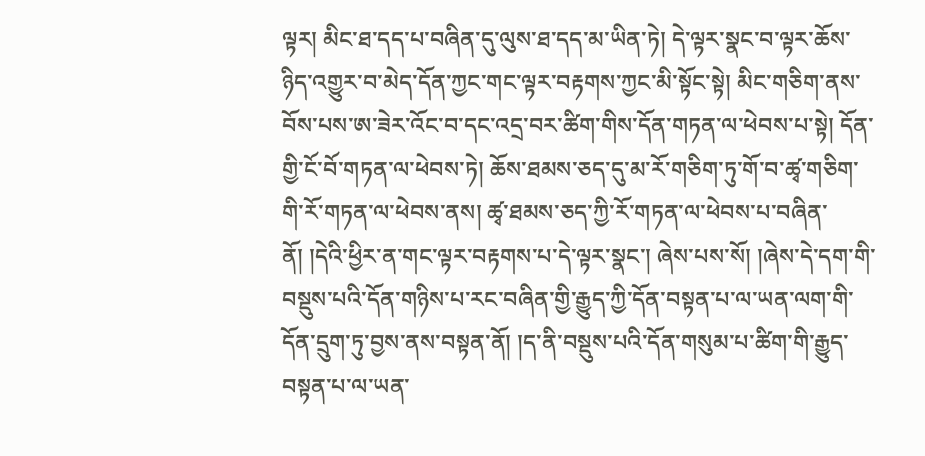ལྟར། མིང་ཐ་དད་པ་བཞིན་དུ་ལུས་ཐ་དད་མ་ཡིན་ཏེ། དེ་ལྟར་སྣང་བ་ལྟར་ཆོས་ཉིད་འགྱུར་བ་མེད་དོན་ཀྱང་གང་ལྟར་བརྟགས་ཀྱང་མི་སྟོང་སྟེ། མིང་གཅིག་ནས་བོས་པས་ཨ་ཟེར་འོང་བ་དང་འདྲ་བར་ཚིག་གིས་དོན་གཏན་ལ་ཕེབས་པ་སྟེ། དོན་གྱི་ངོ་བོ་གཏན་ལ་ཕེབས་ཏེ། ཆོས་ཐམས་ཅད་དུ་མ་རོ་གཅིག་ཏུ་གོ་བ་ཚྭ་གཅིག་གི་རོ་གཏན་ལ་ཕེབས་ནས། ཚྭ་ཐམས་ཅད་ཀྱི་རོ་གཏན་ལ་ཕེབས་པ་བཞིན་ནོ། །དེའི་ཕྱིར་ན་གང་ལྟར་བརྟགས་པ་དེ་ལྟར་སྣང་། ཞེས་པས་སོ། །ཞེས་དེ་དག་གི་བསྡུས་པའི་དོན་གཉིས་པ་རང་བཞིན་གྱི་རྒྱུད་ཀྱི་དོན་བསྟན་པ་ལ་ཡན་ལག་གི་དོན་དྲུག་ཏུ་བྱས་ནས་བསྟན་ནོ། །ད་ནི་བསྡུས་པའི་དོན་གསུམ་པ་ཚིག་གི་རྒྱུད་བསྟན་པ་ལ་ཡན་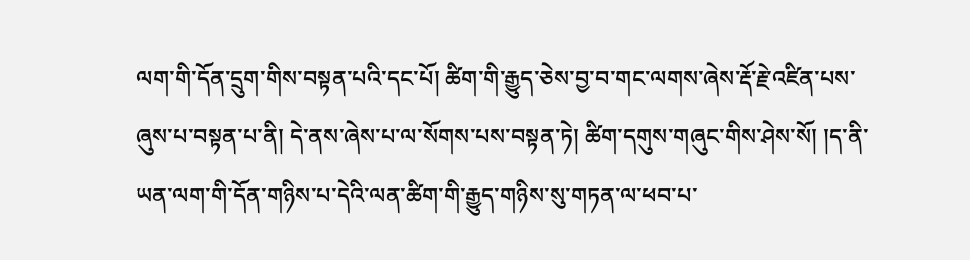ལག་གི་དོན་དྲུག་གིས་བསྟན་པའི་དང་པོ། ཚིག་གི་རྒྱུད་ཅེས་བྱ་བ་གང་ལགས་ཞེས་རྡོ་རྗེ་འཛིན་པས་ཞུས་པ་བསྟན་པ་ནི། དེ་ནས་ཞེས་པ་ལ་སོགས་པས་བསྟན་ཏེ། ཚིག་དགུས་གཞུང་གིས་ཤེས་སོ། །ད་ནི་ཡན་ལག་གི་དོན་གཉིས་པ་དེའི་ལན་ཚིག་གི་རྒྱུད་གཉིས་སུ་གཏན་ལ་ཕབ་པ་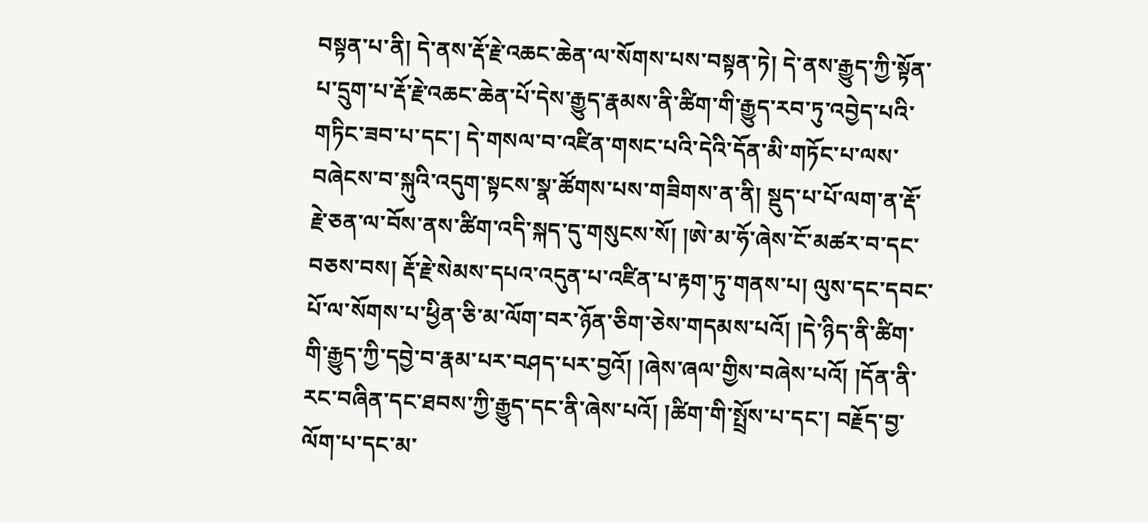བསྟན་པ་ནི། དེ་ནས་རྡོ་རྗེ་འཆང་ཆེན་ལ་སོགས་པས་བསྟན་ཏེ། དེ་ནས་རྒྱུད་ཀྱི་སྟོན་པ་དྲུག་པ་རྡོ་རྗེ་འཆང་ཆེན་པོ་དེས་རྒྱུད་རྣམས་ནི་ཚིག་གི་རྒྱུད་རབ་ཏུ་འབྱེད་པའི་གཏིང་ཟབ་པ་དང་། དེ་གསལ་བ་འཛིན་གསང་པའི་དེའི་དོན་མི་གཏོང་པ་ལས་བཞེངས་བ་སྐུའི་འདུག་སྟངས་སྣ་ཚོགས་པས་གཟིགས་ན་ནི། སྡུད་པ་པོ་ལག་ན་རྡོ་རྗེ་ཅན་ལ་བོས་ནས་ཚིག་འདི་སྐད་དུ་གསུངས་སོ། །ཨེ་མ་ཧོ་ཞེས་ངོ་མཚར་བ་དང་བཅས་བས། རྡོ་རྗེ་སེམས་དཔའ་འདུན་པ་འཛིན་པ་རྟག་ཏུ་གནས་པ། ལུས་དང་དབང་པོ་ལ་སོགས་པ་ཕྱིན་ཅི་མ་ལོག་བར་ཉོན་ཅིག་ཅེས་གདམས་པའོ། །དེ་ཉིད་ནི་ཚིག་གི་རྒྱུད་ཀྱི་དབྱེ་བ་རྣམ་པར་བཤད་པར་བྱའོ། །ཞེས་ཞལ་གྱིས་བཞེས་པའོ། །དོན་ནི་རང་བཞིན་དང་ཐབས་ཀྱི་རྒྱུད་དང་ནི་ཞེས་པའོ། །ཚིག་གི་སྤྲོས་པ་དང་། བརྗོད་བྱ་ལོག་པ་དང་མ་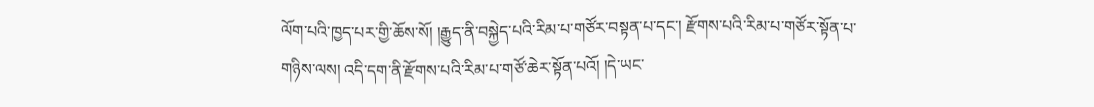ལོག་པའི་ཁྱད་པར་གྱི་ཆོས་སོ། །རྒྱུད་ནི་བསྐྱེད་པའི་རིམ་པ་གཙོར་བསྟན་པ་དང་། རྫོགས་པའི་རིམ་པ་གཙོར་སྟོན་པ་གཉིས་ལས། འདི་དག་ནི་རྫོགས་པའི་རིམ་པ་གཙོ་ཆེར་སྟོན་པའོ། །དེ་ཡང་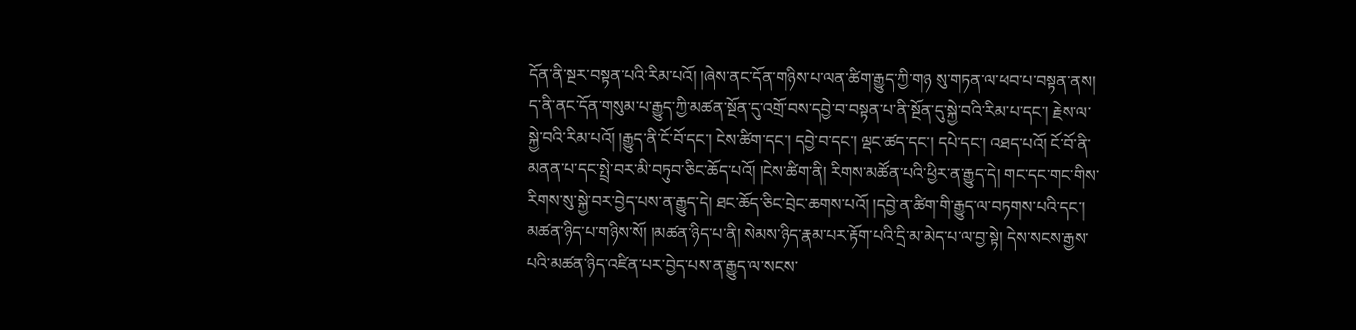དོན་ནི་སྔར་བསྟན་པའི་རིམ་པའོ། །ཞེས་ནང་དོན་གཉིས་པ་ལན་ཚིག་རྒྱུད་ཀྱི་གཉ སུ་གཏན་ལ་ཕབ་པ་བསྟན་ནས། ད་ནི་ནང་དོན་གསུམ་པ་རྒྱུད་ཀྱི་མཚན་སྔོན་དུ་འགྲོ་བས་དབྱེ་བ་བསྟན་པ་ནི་སྔོན་དུ་སྐྱེ་བའི་རིམ་པ་དང་། རྗེས་ལ་སྐྱེ་བའི་རིམ་པའོ། །རྒྱུད་ནི་ངོ་བོ་དང་། ངེས་ཚིག་དང་། དབྱེ་བ་དང་། ལྡང་ཚད་དང་། དཔེ་དང་། འཐད་པའོ། ངོ་བོ་ནི་མནན་པ་དང་སྤྲེ་བར་མི་བཏུབ་ཅིང་ཆོད་པའོ། །ངེས་ཚིག་ནི། རིགས་མཚོན་པའི་ཕྱིར་ན་རྒྱུད་དེ། གང་དང་གང་གིས་རིགས་སུ་སྐྱེ་བར་བྱེད་པས་ན་རྒྱུད་དེ། ཐང་ཆོད་ཅིང་བྲེང་ཆགས་པའོ། །དབྱེ་ན་ཚིག་གི་རྒྱུད་ལ་བཏགས་པའི་དང་། མཚན་ཉིད་པ་གཉིས་སོ། །མཚན་ཉིད་པ་ནི། སེམས་ཉིད་རྣམ་པར་རྟོག་པའི་དྲི་མ་མེད་པ་ལ་བྱ་སྟེ། དེས་སངས་རྒྱས་པའི་མཚན་ཉིད་འཛིན་པར་བྱེད་པས་ན་རྒྱུད་ལ་སངས་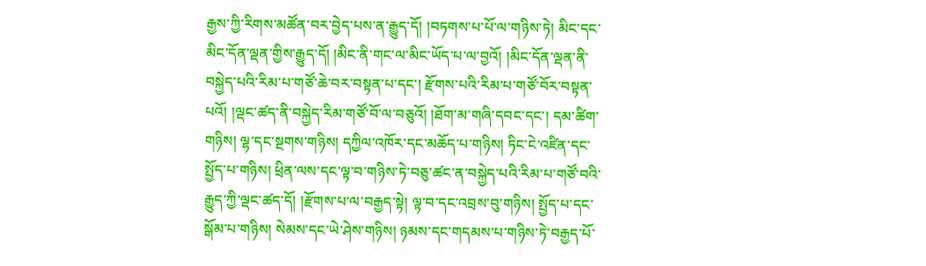རྒྱས་ཀྱི་རིགས་མཚོན་བར་བྱེད་པས་ན་རྒྱུད་དོ། །བཏགས་པ་པོ་ལ་གཉིས་ཏེ། མིང་དང་མིང་དོན་ལྡན་གྱིས་རྒྱུད་དོ། །མིང་ནི་གང་ལ་མིང་ཡོད་པ་ལ་བྱའོ། །མིང་དོན་ལྡན་ནི་བསྐྱེད་པའི་རིམ་པ་གཙོ་ཆེ་བར་བསྟན་པ་དང་། རྫོགས་པའི་རིམ་པ་གཙོ་བོར་བསྟན་པའོ། །ལྡང་ཚད་ནི་བསྐྱེད་རིམ་གཙོ་བོ་ལ་བཅུའོ། །ཐོག་མ་གཞི་དབང་དང་། དམ་ཚིག་གཉིས། ལྷ་དང་སྔགས་གཉིས། དཀྱིལ་འཁོར་དང་མཆོད་པ་གཉིས། ཏིང་ངེ་འཛིན་དང་སྤྱོད་པ་གཉིས། ཕྲིན་ལས་དང་ལྟ་བ་གཉིས་ཏེ་བཅུ་ཚང་ན་བསྐྱེད་པའི་རིམ་པ་གཙོ་བའི་རྒྱུད་ཀྱི་ལྡང་ཚད་དོ། །རྫོགས་པ་ལ་བརྒྱད་སྟེ། ལྟ་བ་དང་འབྲས་བུ་གཉིས། སྤྱོད་པ་དང་སྒོམ་པ་གཉིས། སེམས་དང་ཡེ་ཤེས་གཉིས། ཉམས་དང་གདམས་པ་གཉིས་ཏེ་བརྒྱད་པོ་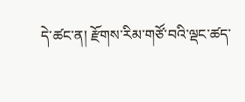དེ་ཚང་ན། རྫོགས་རིམ་གཙོ་བའི་ལྡང་ཚད་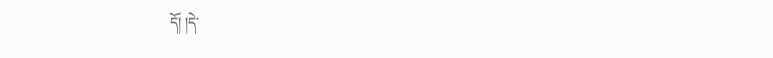དོ། །དེ་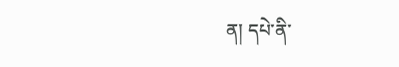ན། དཔེ་ནི་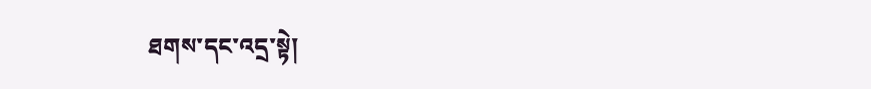ཐགས་དང་འདྲ་སྟེ།